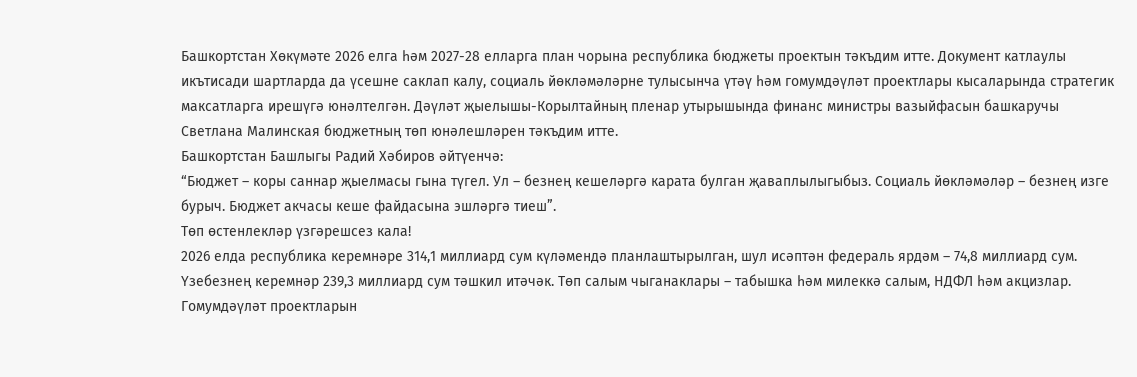Башкортстан Хөкүмәте 2026 елга һәм 2027-28 елларга план чорына республика бюджеты проектын тәкъдим итте. Документ катлаулы икътисади шартларда да үсешне саклап калу, социаль йөкләмәләрне тулысынча үтәү һәм гомумдәүләт проектлары кысаларында стратегик максатларга ирешүгә юнәлтелгән. Дәүләт җыелышы-Корылтайның пленар утырышында финанс министры вазыйфасын башкаручы Светлана Малинская бюджетның төп юнәлешләрен тәкъдим итте.
Башкортстан Башлыгы Радий Хәбиров әйтүенчә:
“Бюджет – коры саннар җыелмасы гына түгел. Ул – безнең кешеләргә карата булган җаваплылыгыбыз. Социаль йөкләмәләр – безнең изге бурыч. Бюджет акчасы кеше файдасына эшләргә тиеш”.
Төп өстенлекләр үзгәрешсез кала!
2026 елда республика керемнәре 314,1 миллиард сум күләмендә планлаштырылган, шул исәптән федераль ярдәм – 74,8 миллиард сум. Үзебезнең керемнәр 239,3 миллиард сум тәшкил итәчәк. Төп салым чыганаклары – табышка һәм милеккә салым, НДФЛ һәм акцизлар.
Гомумдәүләт проектларын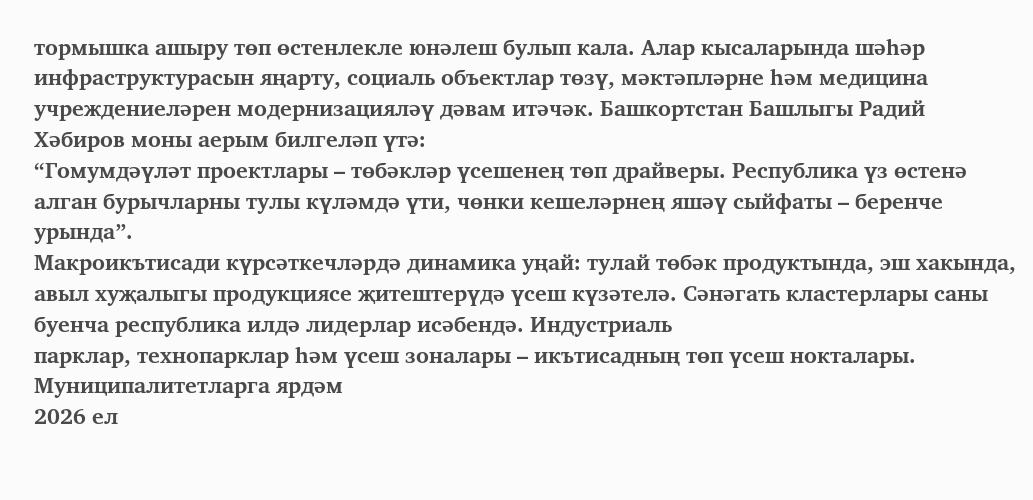тормышка ашыру төп өстенлекле юнәлеш булып кала. Алар кысаларында шәһәр инфраструктурасын яңарту, социаль объектлар төзү, мәктәпләрне һәм медицина учреждениеләрен модернизацияләү дәвам итәчәк. Башкортстан Башлыгы Радий Хәбиров моны аерым билгеләп үтә:
“Гомумдәүләт проектлары – төбәкләр үсешенең төп драйверы. Республика үз өстенә алган бурычларны тулы күләмдә үти, чөнки кешеләрнең яшәү сыйфаты – беренче урында”.
Макроикътисади күрсәткечләрдә динамика уңай: тулай төбәк продуктында, эш хакында, авыл хуҗалыгы продукциясе җитештерүдә үсеш күзәтелә. Сәнәгать кластерлары саны буенча республика илдә лидерлар исәбендә. Индустриаль
парклар, технопарклар һәм үсеш зоналары – икътисадның төп үсеш нокталары.
Муниципалитетларга ярдәм
2026 ел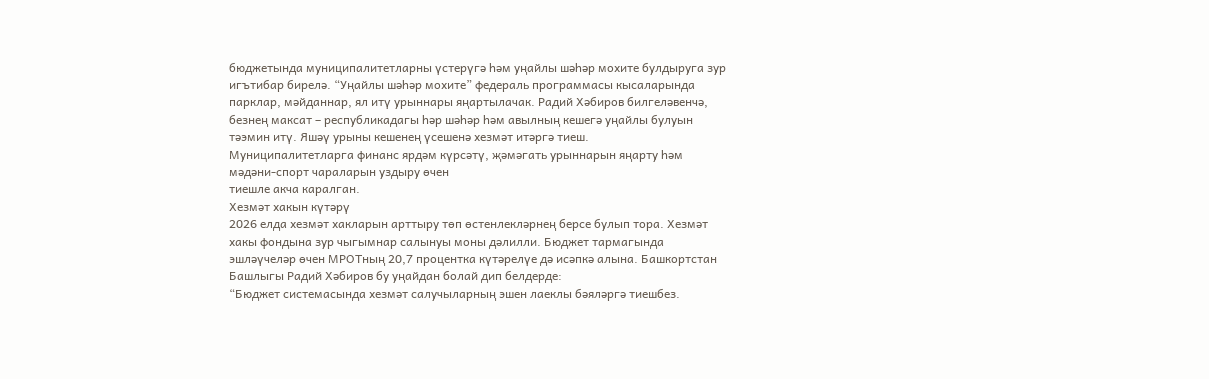бюджетында муниципалитетларны үстерүгә һәм уңайлы шәһәр мохите булдыруга зур игътибар бирелә. “Уңайлы шәһәр мохите” федераль программасы кысаларында парклар, мәйданнар, ял итү урыннары яңартылачак. Радий Хәбиров билгеләвенчә, безнең максат – республикадагы һәр шәһәр һәм авылның кешегә уңайлы булуын тәэмин итү. Яшәү урыны кешенең үсешенә хезмәт итәргә тиеш.
Муниципалитетларга финанс ярдәм күрсәтү, җәмәгать урыннарын яңарту һәм мәдәни-спорт чараларын уздыру өчен
тиешле акча каралган.
Хезмәт хакын күтәрү
2026 елда хезмәт хакларын арттыру төп өстенлекләрнең берсе булып тора. Хезмәт хакы фондына зур чыгымнар салынуы моны дәлилли. Бюджет тармагында эшләүчеләр өчен МРОТның 20,7 процентка күтәрелүе дә исәпкә алына. Башкортстан Башлыгы Радий Хәбиров бу уңайдан болай дип белдерде:
“Бюджет системасында хезмәт салучыларның эшен лаеклы бәяләргә тиешбез.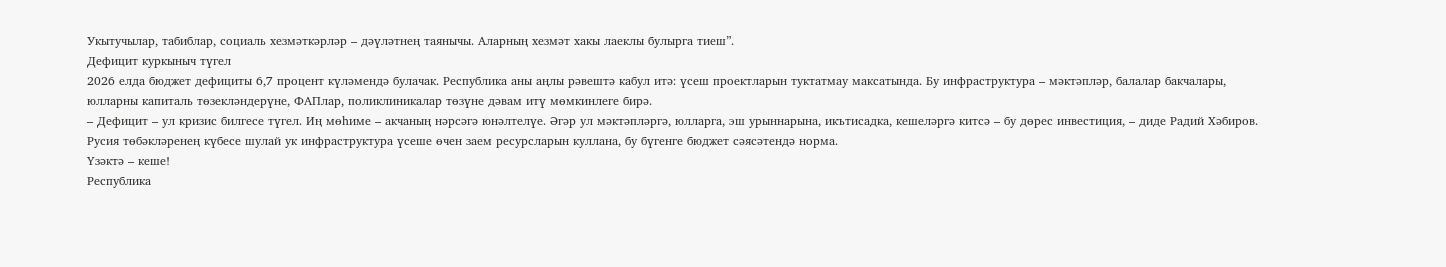Укытучылар, табиблар, социаль хезмәткәрләр – дәүләтнең таянычы. Аларның хезмәт хакы лаеклы булырга тиеш”.
Дефицит куркыныч түгел
2026 елда бюджет дефициты 6,7 процент күләмендә булачак. Республика аны аңлы рәвештә кабул итә: үсеш проектларын туктатмау максатында. Бу инфраструктура – мәктәпләр, балалар бакчалары, юлларны капиталь төзекләндерүне, ФАПлар, поликлиникалар төзүне дәвам итү мөмкинлеге бирә.
– Дефицит – ул кризис билгесе түгел. Иң мөһиме – акчаның нәрсәгә юнәлтелүе. Әгәр ул мәктәпләргә, юлларга, эш урыннарына, икътисадка, кешеләргә китсә – бу дөрес инвестиция, – диде Радий Хәбиров.
Русия төбәкләренең күбесе шулай ук инфраструктура үсеше өчен заем ресурсларын куллана, бу бүгенге бюджет сәясәтендә норма.
Үзәктә – кеше!
Республика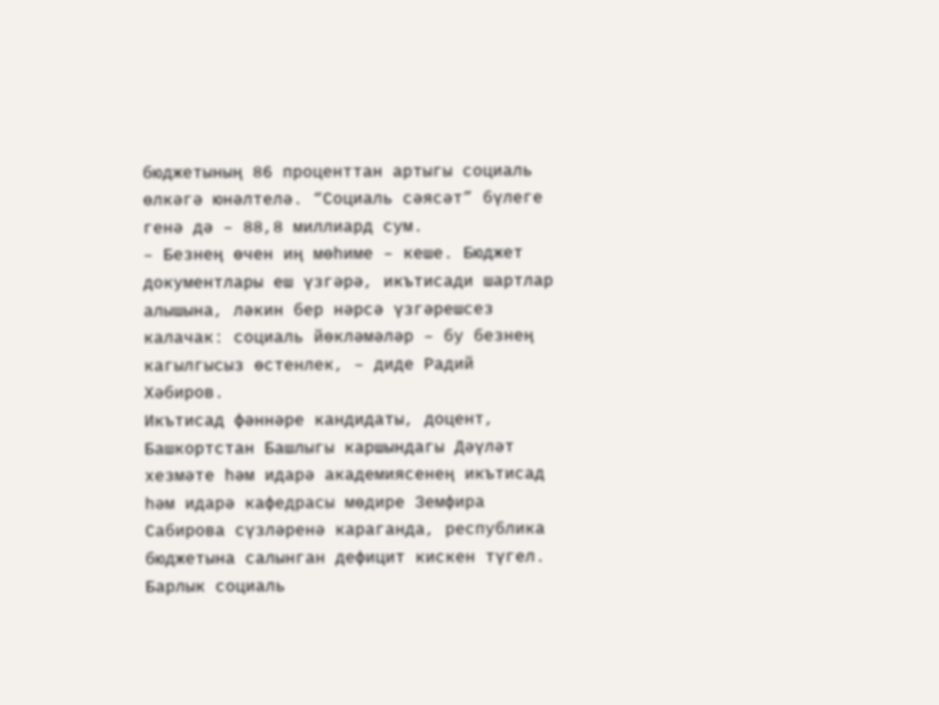бюджетының 86 проценттан артыгы социаль өлкәгә юнәлтелә. “Социаль сәясәт” бүлеге генә дә – 88,8 миллиард сум.
– Безнең өчен иң мөһиме – кеше. Бюджет документлары еш үзгәрә, икътисади шартлар алышына, ләкин бер нәрсә үзгәрешсез калачак: социаль йөкләмәләр – бу безнең кагылгысыз өстенлек, – диде Радий Хәбиров.
Икътисад фәннәре кандидаты, доцент, Башкортстан Башлыгы каршындагы Дәүләт хезмәте һәм идарә академиясенең икътисад һәм идарә кафедрасы мөдире Земфира Сабирова сүзләренә караганда, республика бюджетына салынган дефицит кискен түгел. Барлык социаль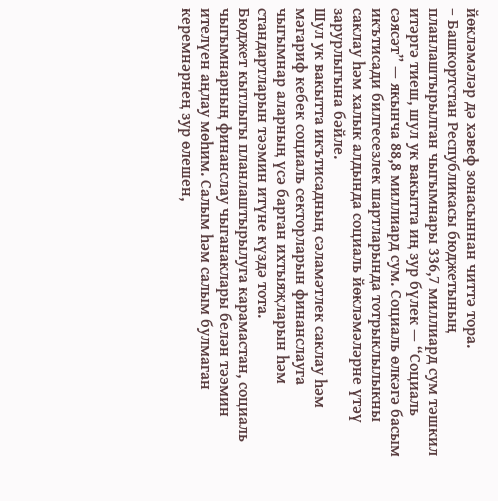йөкләмәләр дә хәвеф зонасыннан читтә тора.
– Башкортстан Республикасы бюджетының планлаштырылган чыгымнары 336,7 миллиард сум тәшкил итәргә тиеш, шул ук вакытта иң зур бүлек — “Социаль сәясәт” — якынча 88,8 миллиард сум. Социаль өлкәгә басым икътисади билгесезлек шартларында тотрыклылыкны саклау һәм халык алдында социаль йөкләмәләрне үтәү зарурлыгына бәйле.
Шул ук вакытта икътисадның сәламәтлек саклау һәм мәгариф кебек социаль секторларын финанслауга чыгымнар аларның үсә барган ихтыяҗларын һәм стандартларын тәэмин итүне күздә тота.
Бюджет кытлыгы планлаштырылуга карамастан, социаль чыгымнарның финанслау чыганаклары белән тәэмин ителүен аңлау мөһим. Салым һәм салым булмаган керемнәрнең зур өлешен,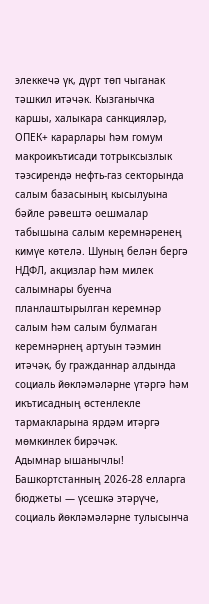элеккечә үк, дүрт төп чыганак тәшкил итәчәк. Кызганычка каршы, халыкара санкцияләр, ОПЕК+ карарлары һәм гомум макроикътисади тотрыксызлык тәэсирендә нефть-газ секторында салым базасының кысылуына бәйле рәвештә оешмалар табышына салым керемнәренең кимүе көтелә. Шуның белән бергә НДФЛ, акцизлар һәм милек салымнары буенча планлаштырылган керемнәр салым һәм салым булмаган керемнәрнең артуын тәэмин итәчәк, бу гражданнар алдында социаль йөкләмәләрне үтәргә һәм икътисадның өстенлекле тармакларына ярдәм итәргә мөмкинлек бирәчәк.
Адымнар ышанычлы!
Башкортстанның 2026-28 елларга бюджеты — үсешкә этәрүче, социаль йөкләмәләрне тулысынча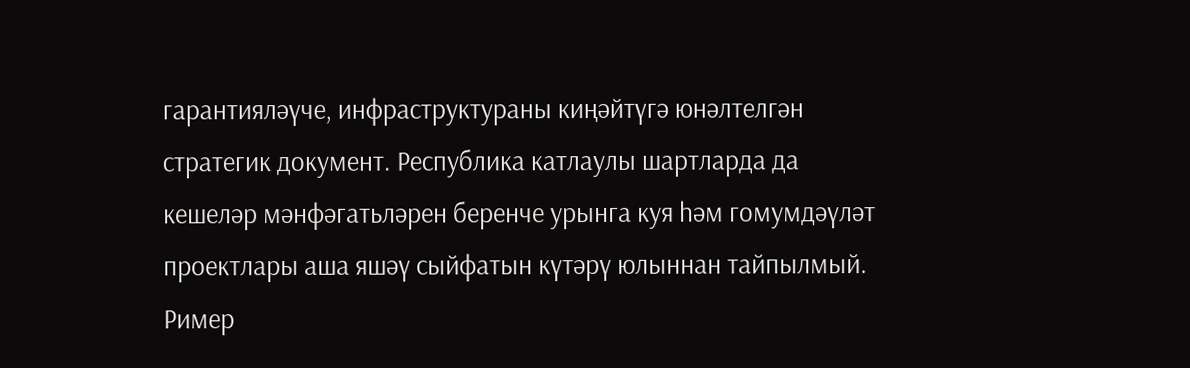гарантияләүче, инфраструктураны киңәйтүгә юнәлтелгән стратегик документ. Республика катлаулы шартларда да кешеләр мәнфәгатьләрен беренче урынга куя һәм гомумдәүләт проектлары аша яшәү сыйфатын күтәрү юлыннан тайпылмый.
Ример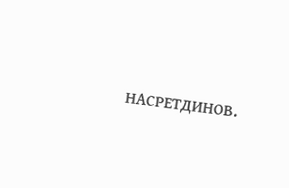НАСРЕТДИНОВ.